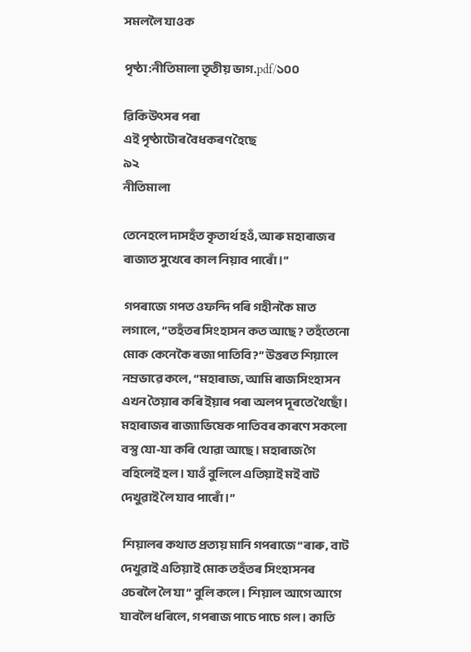সমললৈ যাওক

পৃষ্ঠা:নীতিমালা তৃতীয় ভাগ.pdf/১০০

ৱিকিউৎসৰ পৰা
এই পৃষ্ঠাটোৰ বৈধকৰণ হৈছে
৯২
নীতিমালা

তেনেহলে দাসহঁত কৃতাৰ্থ হওঁ, আৰু মহাৰাজৰ ৰাজ্যত সুখেৰে কাল নিয়াব পাৰোঁ।”

 গপৰাজে গপত ওফন্দি পৰি গহীনকৈ মাত লগালে, “তহঁতৰ সিংহাসন কত আছে? তহঁতেনো মোক কেনেকৈ ৰজা পাতিবি?” উত্তৰত শিয়ালে নম্ৰভাৱে কলে, “মহাৰাজ, আমি ৰাজসিংহাসন এখন তৈয়াৰ কৰি ইয়াৰ পৰা অলপ দূৰতে থৈছোঁ। মহাৰাজৰ ৰাজ্যাভিষেক পাতিবৰ কাৰণে সকলো বস্তু যো-যা কৰি থোৱা আছে। মহাৰাজ গৈ বহিলেই হল। যাওঁ বুলিলে এতিয়াই মই বাট দেখুৱাই লৈ যাব পাৰোঁ।”

 শিয়ালৰ কথাত প্ৰত্যয় মানি গপৰাজে “ৰাৰু, বাট দেখুৱাই এতিয়াই মোক তহঁতৰ সিংহাসনৰ ওচৰলৈ লৈ যা” বুলি কলে। শিয়াল আগে আগে যাবলৈ ধৰিলে, গপৰাজ পাচে পাচে গল। কাতি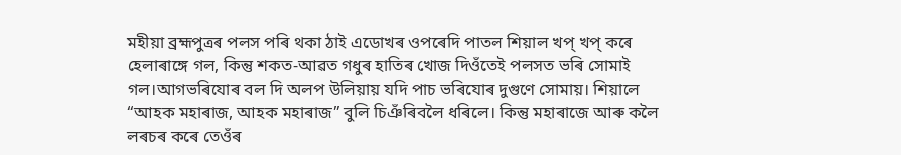মহীয়া ব্ৰহ্মপুত্ৰৰ পলস পৰি থকা ঠাই এডোখৰ ওপৰেদি পাতল শিয়াল খপ্ খপ্ কৰে হেলাৰাঙ্গে গল, কিন্তু শকত-আৱত গধুৰ হাতিৰ খোজ দিওঁতেই পলসত ভৰি সোমাই গল।আগভৰিযোৰ বল দি অলপ উলিয়ায় যদি পাচ ভৰিযোৰ দুগুণে সোমায়। শিয়ালে “আহক মহাৰাজ, আহক মহাৰাজ” বুলি চিঞঁৰিবলৈ ধৰিলে। কিন্তু মহাৰাজে আৰু কলৈ লৰচৰ কৰে তেওঁৰ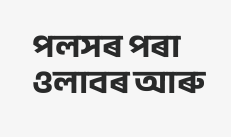পলসৰ পৰা ওলাবৰ আৰু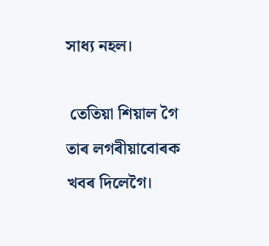সাধ্য নহল।

 তেতিয়া শিয়াল গৈ তাৰ লগৰীয়াবোৰক খবৰ দিলেগৈ।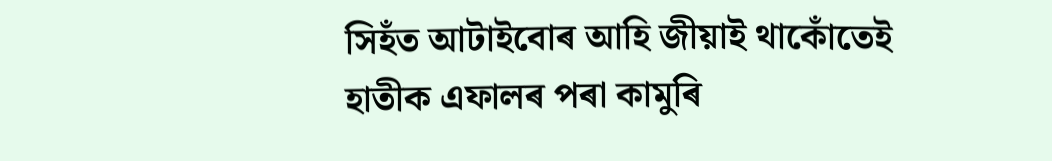সিহঁত আটাইবোৰ আহি জীয়াই থাকোঁতেই হাতীক এফালৰ পৰা কামুৰি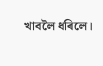খাবলৈ ধৰিলে।